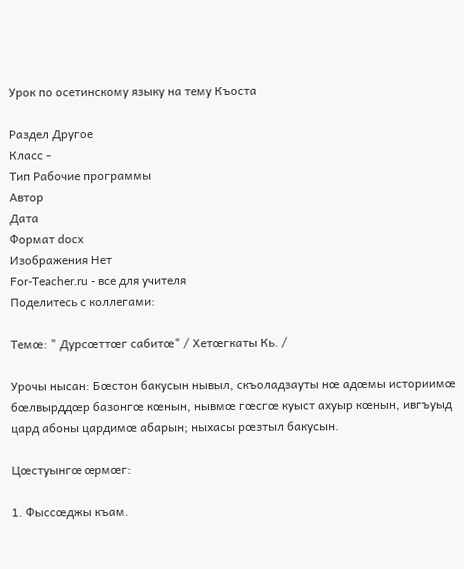Урок по осетинскому языку на тему Къоста

Раздел Другое
Класс -
Тип Рабочие программы
Автор
Дата
Формат docx
Изображения Нет
For-Teacher.ru - все для учителя
Поделитесь с коллегами:

Темœ: " Дурсœттœг сабитœ" / Хетœгкаты Кь. /

Урочы нысан: Бœстон бакусын нывыл, скъоладзауты нœ адœмы историимœ бœлвырддœр базонгœ кœнын, нывмœ гœсгœ куыст ахуыр кœнын, ивгъуыд цард абоны цардимœ абарын; ныхасы рœзтыл бакусын.

Цœстуынгœ œрмœг:

1. Фыссœджы къам.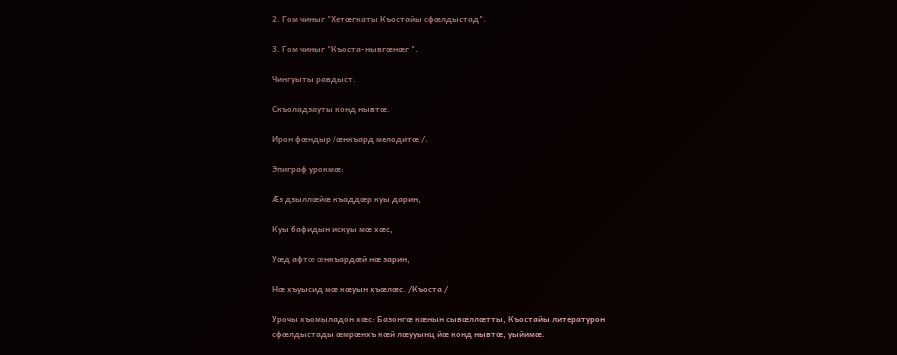2. Гом чиныг "Хетœгкаты Къостайы сфœлдыстад".

3. Гом чиныг "Къоста-нывгœнœг ".

Чингуыты равдыст.

Скъоладзауты конд нывтœ.

Ирон фœндыр /œнкъард мелодитœ /.

Эпиграф урокмœ:

Æз дзыллœйœ къаддœр куы дарин,

Куы бафидын искуы мœ хœс,

Уœд афтœ œнкъардœй нœ зарин,

Нœ хъуысид мœ кœуын хъœлœс. /Къоста /

Урочы хъомыладон хœс: Базонгœ кœнын сывœллœтты, Къостайы литературон сфœлдыстады œмрœнхъ кœй лœууынц йœ конд нывтœ, уыйимœ.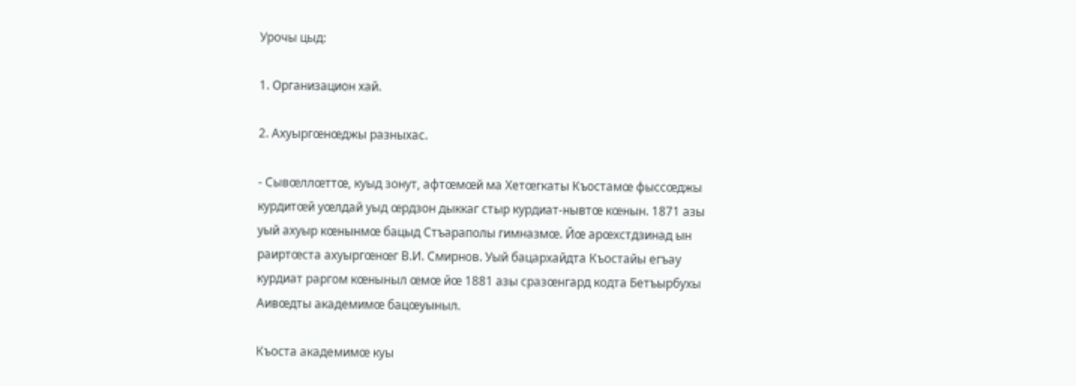Урочы цыд:

1. Организацион хай.

2. Ахуыргœнœджы разныхас.

- Сывœллœттœ, куыд зонут, афтœмœй ма Хетœгкаты Къостамœ фыссœджы курдитœй уœлдай уыд œрдзон дыккаг стыр курдиат-нывтœ кœнын. 1871 азы уый ахуыр кœнынмœ бацыд Стъараполы гимназмœ. Йœ арœхстдзинад ын раиртœста ахуыргœнœг В.И. Смирнов. Уый бацархайдта Къостайы егъау курдиат раргом кœныныл œмœ йœ 1881 азы сразœнгард кодта Бетъырбухы Аивœдты академимœ бацœуыныл.

Къоста академимœ куы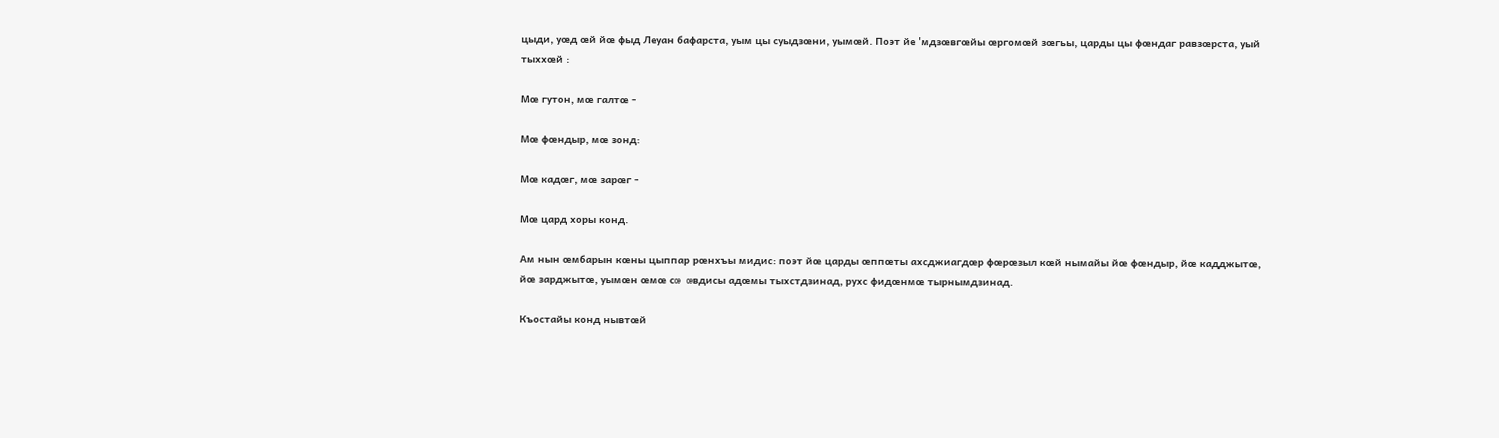цыди, уœд œй йœ фыд Леуан бафарста, уым цы суыдзœни, уымœй. Поэт йе 'мдзœвгœйы œргомœй зœгьы, царды цы фœндаг равзœрста, уый тыххœй :

Мœ гутон, мœ галтœ -

Мœ фœндыр, мœ зонд:

Мœ кадœг, мœ зарœг -

Мœ цард хоры конд.

Ам нын œмбарын кœны цыппар рœнхъы мидис: поэт йœ царды œппœты ахсджиагдœр фœрœзыл кœй нымайы йœ фœндыр, йœ кадджытœ, йœ зарджытœ, уымœн œмœ сœ œвдисы адœмы тыхстдзинад, рухс фидœнмœ тырнымдзинад.

Къостайы конд нывтœй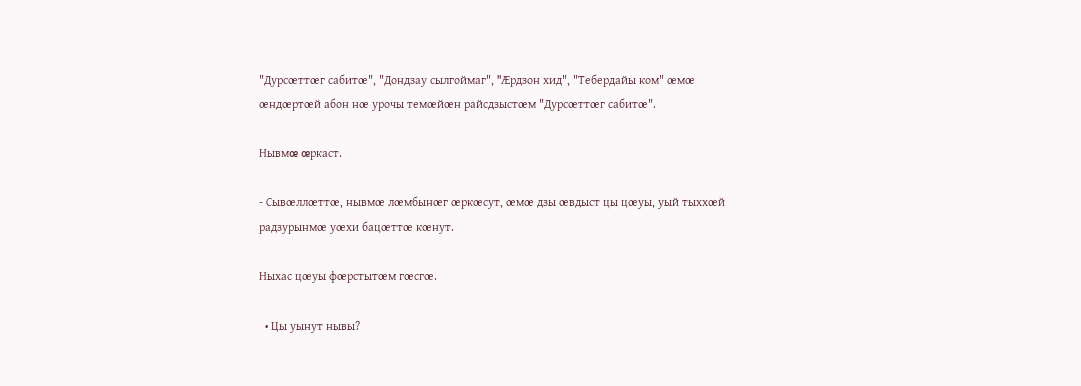"Дурсœттœг сабитœ", "Дондзау сылгоймаг", "Æрдзон хид", "Тебердайы ком" œмœ œндœртœй абон нœ урочы темœйœн райсдзыстœм "Дурсœттœг сабитœ".

Нывмœ œркаст.

- Сывœллœттœ, нывмœ лœмбынœг œркœсут, œмœ дзы œвдыст цы цœуы, уый тыххœй радзурынмœ уœхи бацœттœ кœнут.

Ныхас цœуы фœрстытœм гœсгœ.

  • Цы уынут нывы?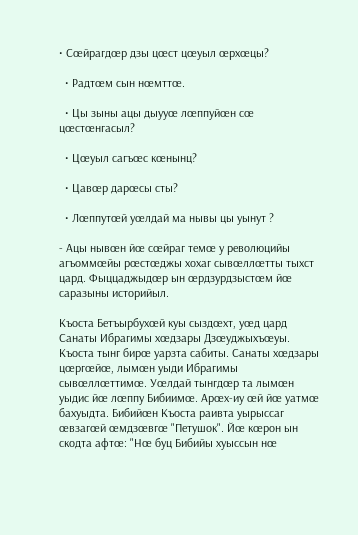• Сœйрагдœр дзы цœст цœуыл œрхœцы?

  • Радтœм сын нœмттœ.

  • Цы зыны ацы дыууœ лœппуйœн сœ цœстœнгасыл?

  • Цœуыл сагъœс кœнынц?

  • Цавœр дарœсы сты?

  • Лœппутœй уœлдай ма нывы цы уынут ?

- Ацы нывœн йœ сœйраг темœ у революцийы агъоммœйы рœстœджы хохаг сывœллœтты тыхст цард. Фыццаджыдœр ын œрдзурдзыстœм йœ саразыны историйыл.

Къоста Бетъырбухœй куы сыздœхт, уœд цард Санаты Ибрагимы хœдзары Дзœуджыхъœуы. Къоста тынг бирœ уарзта сабиты. Санаты хœдзары цœргœйœ, лымœн уыди Ибрагимы сывœллœттимœ. Уœлдай тынгдœр та лымœн уыдис йœ лœппу Бибиимœ. Арœх-иу œй йœ уатмœ бахуыдта. Бибийœн Къоста раивта уырыссаг œвзагœй œмдзœвгœ "Петушок". Йœ кœрон ын скодта афтœ: "Нœ буц Бибийы хуыссын нœ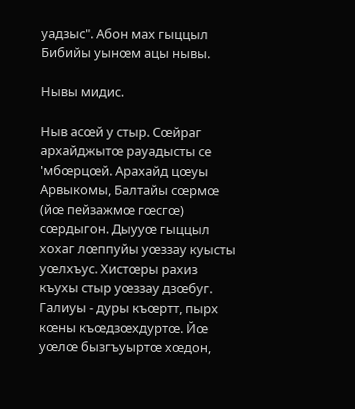уадзыс". Абон мах гыццыл Бибийы уынœм ацы нывы.

Нывы мидис.

Ныв асœй у стыр. Сœйраг архайджытœ рауадысты се 'мбœрцœй. Арахайд цœуы Арвыкомы, Балтайы сœрмœ (йœ пейзажмœ гœсгœ) сœрдыгон. Дыууœ гыццыл хохаг лœппуйы уœззау куысты уœлхъус. Хистœры рахиз къухы стыр уœззау дзœбуг. Галиуы - дуры къœртт, пырх кœны къœдзœхдуртœ. Йœ уœлœ бызгъуыртœ хœдон,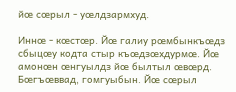йœ сœрыл - уœлдзармхуд.

Иннœ - кœстœр. Йœ галиу рœмбынкъœдз сбыцœу кодта стыр къœдзœхдурмœ. Йœ амонœн œнгуылдз йœ былтыл œвœрд. Бœгъœввад, гомгуыбын. Йœ сœрыл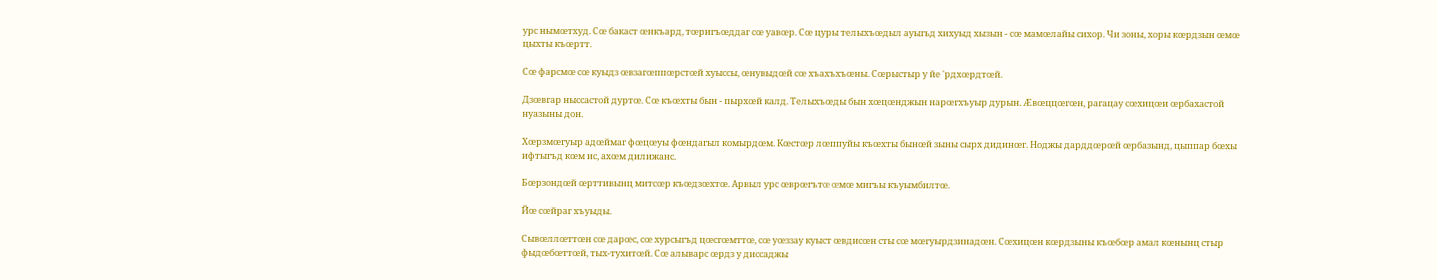урс нымœтхуд. Сœ бакаст œнкъард, тœригъœддаг сœ уавœр. Сœ цуры телыхъœдыл ауыгьд хихуыд хызын - сœ мамœлайы сихор. Чи зоны, хоры кœрдзын œмœ цыхты къœртт.

Сœ фарсмœ сœ куыдз œвзагœппœрстœй хуыссы, œнувыдœй сœ хъахъхъœны. Сœрыстыр у йе 'рдхœрдтœй.

Дзœвгар ныссастой дуртœ. Сœ къœхты бын - пырхœй калд. Телыхъœды бын хœцœнджын нарœгхъуыр дурын. Æвœццœгœн, рагацау сœхицœи œрбахастой нуазыны дон.

Хœрзмœгуыр адœймаг фœцœуы фœндагыл комырдœм. Кœстœр лœппуйы къœхты бынœй зыны сырх дидинœг. Ноджы дарддœрœй œрбазынд, цыппар бœхы ифтыгъд кœм ис, ахœм дилижанс.

Бœрзондœй œрттивынц митсœр къœдзœхтœ. Арвыл урс œврœгътœ œмœ мигъы къуымбилтœ.

Йœ сœйраг хъуыды.

Сывœллœттœн сœ дарœс, сœ хурсыгъд цœсгœмттœ, сœ уœззау куыст œвдисœн сты сœ мœгуырдзинадœн. Сœхицœн кœрдзыны къœбœр амал кœнынц стыр фыдœбœттœй, тых-тухитœй. Сœ алыварс œрдз у диссаджы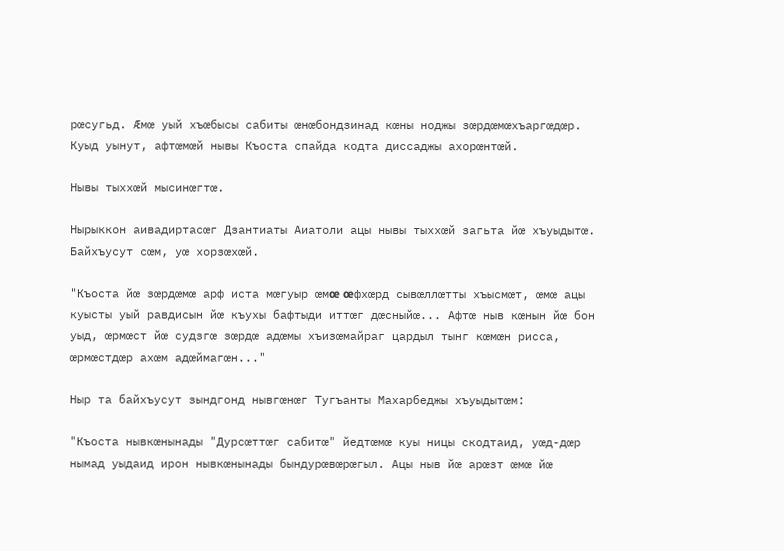рœсугьд. Æмœ уый хъœбысы сабиты œнœбондзинад кœны ноджы зœрдœмœхъаргœдœр. Куыд уынут, афтœмœй нывы Къоста спайда кодта диссаджы ахорœнтœй.

Нывы тыххœй мысинœгтœ.

Нырыккон аивадиртасœг Дзантиаты Аиатоли ацы нывы тыххœй загьта йœ хъуыдытœ. Байхъусут сœм, уœ хорзœхœй.

"Къоста йœ зœрдœмœ арф иста мœгуыр œмœ œфхœрд сывœллœтты хъысмœт, œмœ ацы куысты уый равдисын йœ къухы бафтыди иттœг дœсныйœ... Афтœ ныв кœнын йœ бон уыд, œрмœст йœ судзгœ зœрдœ адœмы хъизœмайраг цардыл тынг кœмœн рисса, œрмœстдœр ахœм адœймагœн..."

Ныр та байхъусут зындгонд нывгœнœг Тугъанты Махарбеджы хъуыдытœм:

"Къоста нывкœнынады "Дурсœттœг сабитœ" йедтœмœ куы ницы скодтаид, уœд-дœр нымад уыдаид ирон нывкœнынады бындурœвœрœгыл. Ацы ныв йœ арœзт œмœ йœ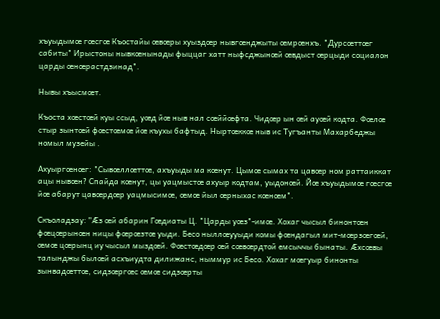хъуыдымœ гœсгœ Къостайы œвœры хуыздœр нывгœнджыты œмрœнхъ. "Дурсœттœг сабиты" Ирыстоны нывкœнынады фыццаг хатт ныфсджынœй œвдыст œрцыди социалон царды œнœрастдзинад".

Нывы хъысмœт.

Къоста хœстœй куы ссыд, уœд йœ ныв нал сœййœфта. Чидœр ын œй ауœй кодта. Фœлœ стыр зынтœй фœстœмœ йœ къухы бафтыд. Ныртœккœ ныв ис Тугъанты Махарбеджы номыл музейы .

Ахуыргœнœг: "Сывœллœттœ, ахъуыды ма кœнут. Цымœ сымах та цавœр ном раттаиккат ацы нывœн? Спайда кœнут, цы уацмыстœ ахуыр кодтам, уыдонœй. Йœ хъуыдымœ гœсгœ йœ абарут цавœрдœр уацмысимœ, œмœ йыл œрныхас кœнœм".

Скъоладзау: "Æз œй абарин Гœдиаты Ц. "Царды уœз"-имœ. Хохаг чысыл бинонтœн фœцœрынœн ницы фœрœзтœ уыди. Бесо ныллœууыди комы фœндагыл мит-мœрзœгœй, œмœ цœрынц иу чысыл мыздœй. Фœстœдœр œй сœвœрдтой емсыччы бынаты. Æхсœвы талынджы былœй асхъиудта дилижанс, ныммур ис Бесо. Хохаг мœгуыр бинонты зынвадœттœ, сидзœргœс œмœ сидзœрты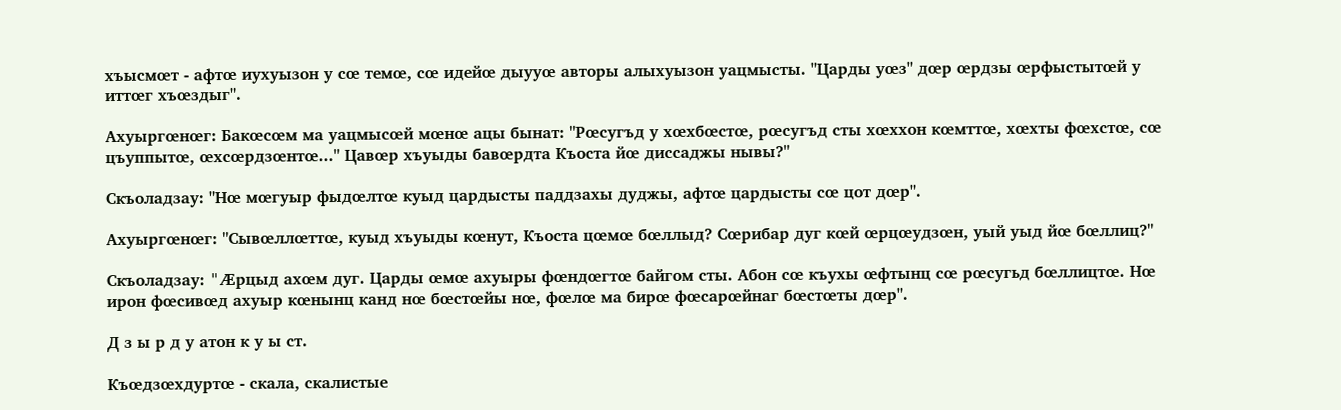хъысмœт - афтœ иухуызон у сœ темœ, сœ идейœ дыууœ авторы алыхуызон уацмысты. "Царды уœз" дœр œрдзы œрфыстытœй у иттœг хъœздыг".

Ахуыргœнœг: Бакœсœм ма уацмысœй мœнœ ацы бынат: "Рœсугъд у хœхбœстœ, рœсугъд сты хœххон кœмттœ, хœхты фœхстœ, сœ цъуппытœ, œхсœрдзœнтœ..." Цавœр хъуыды бавœрдта Къоста йœ диссаджы нывы?"

Скъоладзау: "Нœ мœгуыр фыдœлтœ куыд цардысты паддзахы дуджы, афтœ цардысты сœ цот дœр".

Ахуыргœнœг: "Сывœллœттœ, куыд хъуыды кœнут, Къоста цœмœ бœллыд? Сœрибар дуг кœй œрцœудзœн, уый уыд йœ бœллиц?"

Скъоладзау: "Æрцыд ахœм дуг. Царды œмœ ахуыры фœндœгтœ байгом сты. Абон сœ къухы œфтынц сœ рœсугьд бœллицтœ. Нœ ирон фœсивœд ахуыр кœнынц канд нœ бœстœйы нœ, фœлœ ма бирœ фœсарœйнаг бœстœты дœр".

Д з ы р д у атон к у ы ст.

Къœдзœхдуртœ - скала, скалистые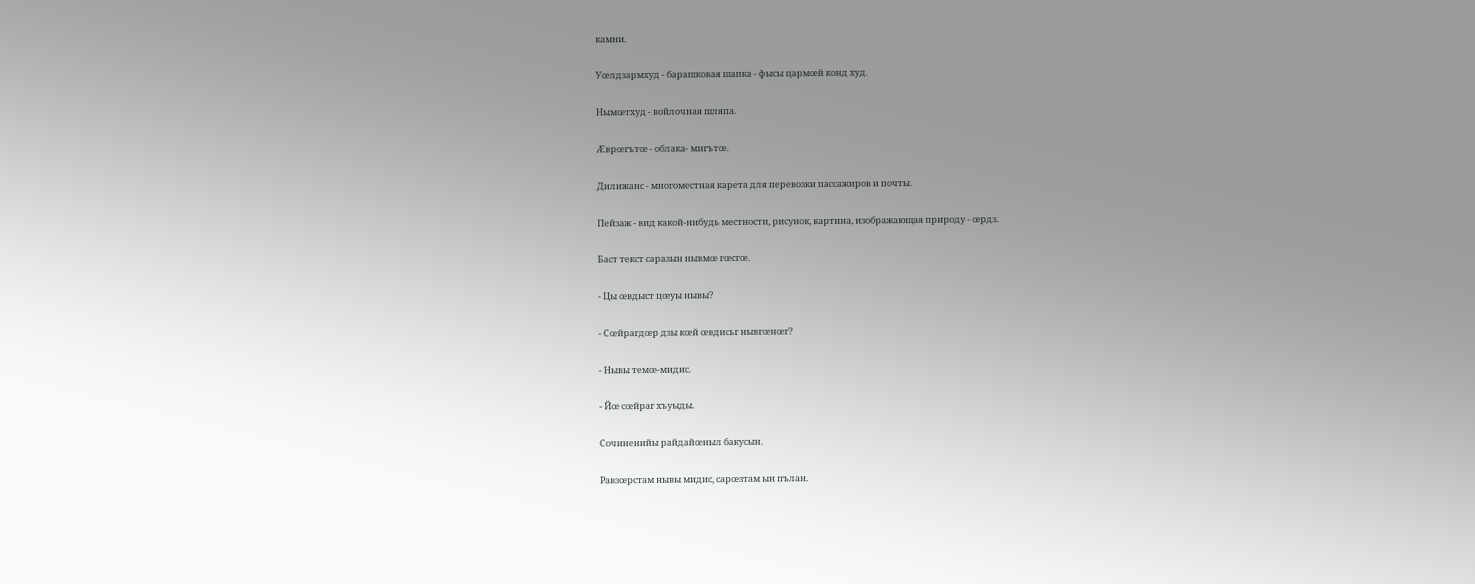камни.

Уœлдзармхуд - барашковая шапка - фысы цармœй конд худ.

Нымœтхуд - войлочная шляпа.

Æврœгътœ - облака- мигътœ.

Дилижанс - многоместная карета для перевозки пассажиров и почты.

Пейзаж - вид какой-нибудь местности, рисунок, картина, изображающая природу - œрдз.

Баст текст саразын нывмœ гœсгœ.

- Цы œвдыст цœуы нывы?

- Сœйрагдœр дзы кœй œвдисьг нывгœнœг?

- Нывы темœ-мидис.

- Йœ сœйраг хъуыды.

Сочиненийы райдайœныл бакусын.

Равзœрстам нывы мидис, сарœзтам ын пълан.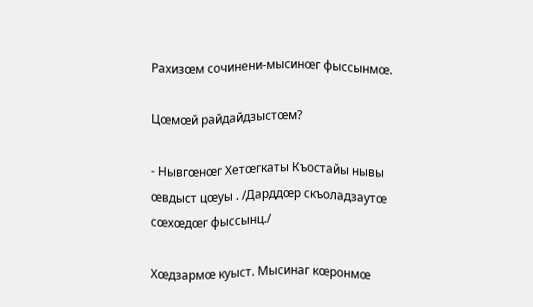Рахизœм сочинени-мысинœг фыссынмœ.

Цœмœй райдайдзыстœм?

- Нывгœнœг Хетœгкаты Къостайы нывы œвдыст цœуы . /Дарддœр скъоладзаутœ сœхœдœг фыссынц./

Хœдзармœ куыст. Мысинаг кœронмœ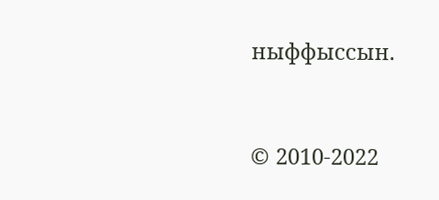ныффыссын.


© 2010-2022